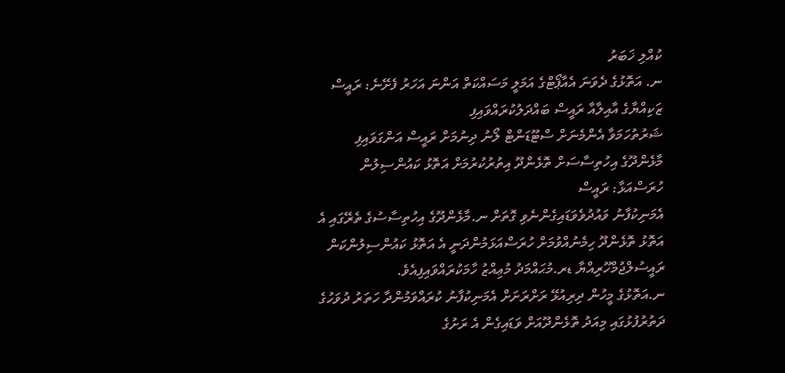ކުއްލި ޚަބަރު
ނ. އަތޮޅުގެ ދެވަނަ އެއާޕޯޓްގެ އަމަލީ މަސައްކަތް އަންނަ އަހަރު ފެށޭނެ: ރައީސް
ޒަކިއްޔާގެ އާއިލާއާ ރައީސް ބައްދަލުކުރައްވައިފި
ޝަރުތުހަމަވާ އެންމެނަށް ސްޓޫޑަންޓް ލޯނު ދިނުމަށް ރައީސް އަންގަވައިފި
މާޅެންދޫގެ އިހުތިސާސަށް ތޮޅެންދޫ އިތުރުކުރުމަށް އަތޮޅު ކައުންސިލުން ހުރަސްއަޅާ: ރައީސް
އެމަނިކުފާނު ވައުދުވެވަޑައިގެންނެވި ގޮތަށް ނ.މާޅެންދޫގެ އިހުތިސާސުގެ ތެރޭގައި އެ އަތޮޅު ތޮޅެންދޫ ހިމެނުއްވުމަށް ހުރަސްއަޅަމުންދަނީ އެ އަތޮޅު ކައުންސިލުންކަން ރައީސުލްޖުމްހޫރިއްޔާ ޑރ.މުޙައްމަދު މުޢިއްޒު ހާމަކުރައްވައިފިއެވެ.
ނ.އަތޮޅުގެ މީހުން ދިރިއުޅޭ ރަށްރަށަށް އެމަނިކުފާނު ކުރައްވަމުންދާ ހަތަރު ދުވަހުގެ ދަތުރުފުޅުގައި މިއަދު ތޮޅެންދޫއަށް ވަޑައިގެން އެ ރަށުގެ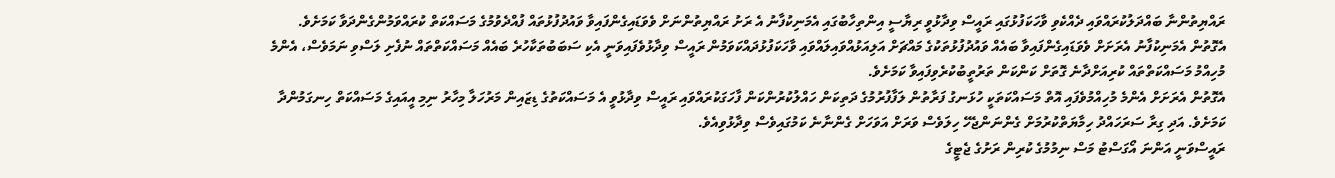ރައްޔިތުންނާ ބައްދަލުކުރައްވައި ދެއްކެވި ވާހަކަފުޅުގައި ރައީސް ވިދާޅުވީ ރިޔާސީ އިންތިހާބުގައި އެމަނިކުފާނު އެ ރަށު ރައްޔިތުންނަށް ވެވަޑައިގެންފައިވާ ވައުދުފުޅުތައް ފުއްދެވުމުގެ މަސައްކަތް ކުރައްވަމުންގެންދަވާ ކަމަށެވެ.
އެގޮތުން އެމަނިކުފާނު އެރަށަށް ވެވަޑައިގެންފައިވާ ބައެއް ވައުދުފުޅުތަކުގެ މައްޗަށް އަލިއަޅުއްވައިލައްވައި ވާހަކަފުޅުދައްކަވަމުން ރައީސް ވިދާޅުވެފައިވަނީ އެކި ސަބަބުތަކާހުރެ ބައެއް މަސައްކަތްތައް ނުފެށި ލަސްވި ނަމަވެސް، އެންމެ މުހިއްމު މަސައްކަތްތައް ކުރިއަށްދާނެ ގޮތަށް ކަންކަން ތަރުތީބުކުރެވިފައިވާ ކަމަށެވެ.
އެގޮތުން އެރަށަށް އެންމެ މުހިއްމުވެފައި އޮތް މަސައްކަތަކީ ހުޅަނގު ފަރާތުން ލަފާފުރުމުގެ ދަތިކަން ހައްލުކުރުންކަން ފާހަގަކުރައްވައި ރައީސް ވިދާޅުވީ އެ މަސައްކަތުގެ ޑިޒައިން މަރުހަލާ މިހާރު ނިމި އީއައިގެ މަސައްކަތް ހިނގަމުންދާ ކަމަށެވެ. އަދި ގިރާ ސަރަހައްދު ހިމާޔަތްކުރުމަށް ގެންނަންޖެހޭ ހިލަވެސް ވަރަށް އަވަހަށް ގެންނާނެ ކަމުގައިވެސް ވިދާޅުވިއެވެ.
ރައީސްވަނީ އަންނަ އޯގަސްޓު މަސް ނިމުމުގެ ކުރިން ރަށުގެ ޖެޓީގެ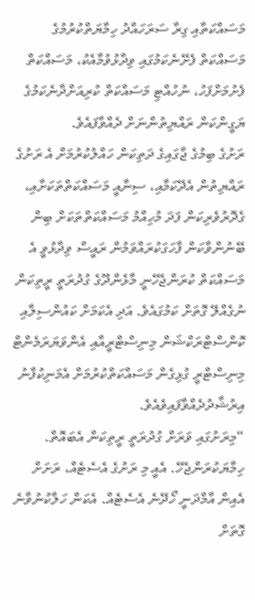މަސައްކަތާއި ގިރާ ސަރަހައްދު ހިމާޔަތްކުރުމުގެ މަސައްކަތް ފެށޭނެކަމުގައި ވިދާޅުވުމާއެކު، މަސައްކަތް ފެށުމަށްފަހު، ނުހުއްޓި މަސައްކަތް ކުރިއަށްދާނެކަމުގެ ޔަގީންކަން ރައްޔިތުންނަށް ދެއްވާފައެވެ.
ރަށުގެ ބިމުގެ ޖާގައިގެ ދަތިކަން ހައްލުކުރުމަށް އެ ރަށުގެ ރައްޔިތުން އެދޭކަމާއި، ސިނާއީ މަސައްކަތްތަކަށާއި، ގެދޮރުވެރިކަން ފަދަ މުހިއްމު މަސައްކަތްތަކަށް ބިން ބޭނުންވާކަން ފާހަގަކުރައްވަމުން ރައީސް ވިދާޅުވީ އެ މަސައްކަތް ކުރަންޖެހޭނީ މާޅެންދޫގެ ގުދުރަތީ ރީތިކަން ނުގެއްލޭ ގޮތަށް ކަމުގައެވެ. އަދި އެކަމަށް ކައުންސިލާއި ކޮންސްޓްރަކްޝަން މިނިސްޓްރީއާއި އެންވަޔަރަމެންޓް މިނިސްޓްރީ ގުޅިގެން މަސައްކަތްކުރުމަށް އެމަނިކުފާނު އިރުޝާދުދެއްވާފައިވެއެވެ.
“މިރަށުގައި ވަރަށް ގުދުރަތީ ރީތިކަން އެބައޮތް. ހިމާޔަކުރަންޖެހޭ. އެއީ މި ރަށުގެ އެސެޓެއް، ރަށަށް އެއިން އާމްދަނީ ހޯދޭނެ އެސެޓެއް. އެކަން ހަލާކުނުވާނެ ގޮތަށް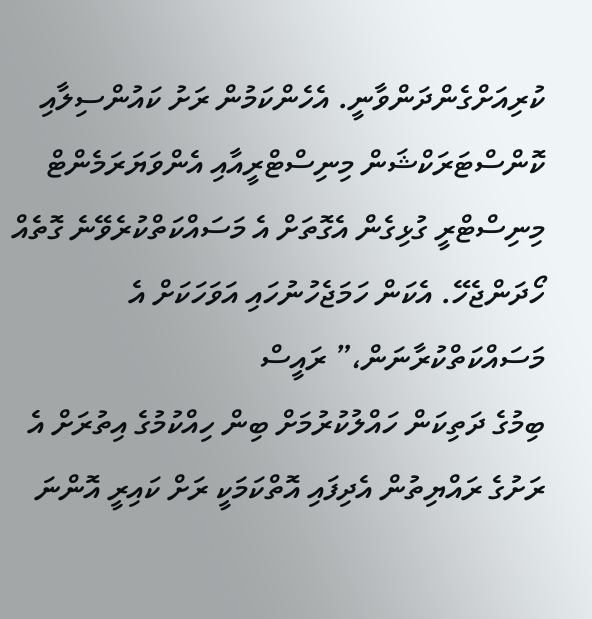ކުރިއަށްގެންދަންވާނީ. އެހެންކަމުން ރަށު ކައުންސިލާއި ކޮންސްޓަރަކްޝަން މިނިސްޓްރީއާއި އެންވަޔަރަމެންޓް މިނިސްޓްރީ ގުޅިގެން އެގޮތަށް އެ މަސައްކަތްކުރެވޭނެ ގޮތެއް ހޯދަންޖެހޭ. އެކަން ހަމަޖެހުނުހައި އަވަހަކަށް އެ މަސައްކަތްކުރާނަން،” ރައީސް
ބިމުގެ ދަތިކަން ހައްލުކުރުމަށް ބިން ހިއްކުމުގެ އިތުރަށް އެ ރަށުގެ ރައްޔިތުން އެދިފައި އޮތްކަމަކީ ރަށް ކައިރީ އޮންނަ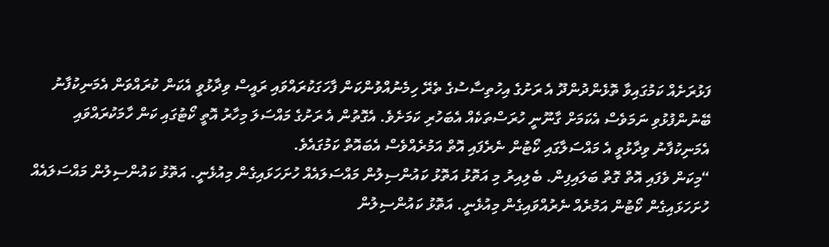ފަޅުރަށެއް ކަމުގައިވާ ތޮޅެންދުންދޫ އެ ރަށުގެ އިހުތިސާސުގެ ތެރޭ ހިމެނުއްވުންކަން ފާހަގަކުރައްވައި ރައީސް ވިދާޅުވީ އެކަން ކުރައްވަން އެމަނިކުފާނު ބޭނުންފުޅުވި ނަމަވެސް އެކަމަށް ގާނޫނީ ހުރަސްތަކެއް އެބަހުރި ކަމަށެވެ. އެގޮތުން އެ ރަށުގެ މައްސަލަ މިހާރު އޮތީ ކޯޓުގައި ކަން ހާމަކުރައްވައި އެމަނިކުފާނު ވިދާޅުވީ އެ މައްސަލާގައި ކޯޓުން ނެރެފައި އޮތް އަމުރެއްވެސް އެބައޮތް ކަމުގައެވެ.
“މިކަން ވެފައި އޮތް ގޮތް ބަލައިފިން. ބެލިއިރު މި އަތޮޅު އަތޮޅު ކައުންސިލުން މައްސަލައެއް ހުށަހަޅައިގެން މިއުޅެނީ. އަތޮޅު ކައުންސިލުން މައްސަލައެއް ހުށަހަޅައިގެން ކޯޓުން އަމުރެއް ނެރުއްވައިގެން މިއުޅެނީ. އަތޮޅު ކައުންސިލުން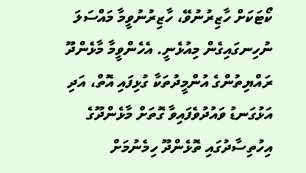ކޯޓަކަށް ހާޒިރުނުވޭ، ހާޒިރުނުވީމާ މައްސަލަ ނުހިނގައިގެން މިއުޅެނީ. އެހެންވީމާ މާޅެންދޫ ރައްޔިތުންގެ އުންމީދުތަކާ ގުޅިފައި އޮތް، އަދި އަޅުގަނޑު ވައުދުވެފައިވާ ގޮތަށް މާޅެންދޫގެ އިހުތިސާދުގައި ތޮޅެންދޫ ހިމެނުމަށް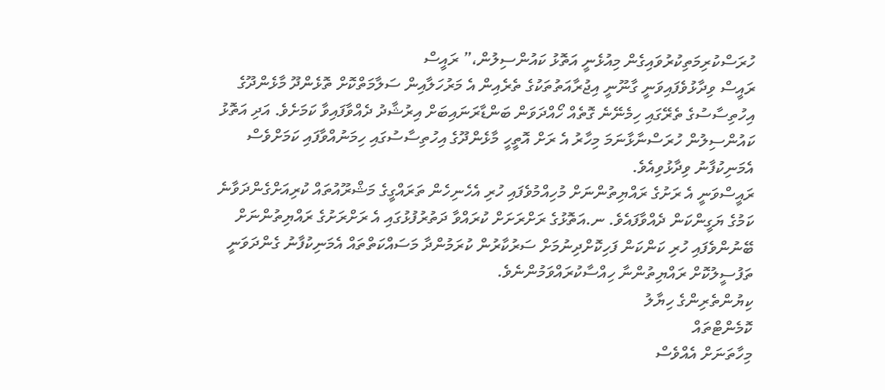ހުރަސްކުރިމަތިކުރުވައިގެން މިއުޅެނީ އަތޮޅު ކައުންސިލުން،” ރައީސް
ރައީސް ވިދާޅުވެފައިވަނީ ގާނޫނީ އިޖުރާއަތުތަކުގެ ތެރެއިން އެ މަރުހަލާއިން ސަލާމަތްކޮށް ތޮޅެންދޫ މާޅެންދޫގެ އިހުތިސާސުގެ ތެރޭގައި ހިމެނޭނެ ގޮތެއް ހޯއްދަވަން ބަންޑާރަނައިބަށް އިރުޝާދު ދެއްވާފައިވާ ކަމަށެވެ. އަދި އަތޮޅު ކައުންސިލުން ހުރަސްނާޅާނަމަ މިހާރު އެ ރަށް އޮތީހީ މާޅެންދޫގެ އިހުތިސާސުގައި ހިމަނުއްވާފައި ކަމަށްވެސް އެމަނިކުފާނު ވިދާޅުވިއެވެ.
ރައީސްވަނީ އެ ރަށުގެ ރައްޔިތުންނަށް މުހިއްމުވެފައި ހުރި އެހެނިހެން ތަރައްގީގެ މަޝްރޫއުތައް ކުރިއަށްގެންދަވާނެ ކަމުގެ ޔަގީންކަން ދެއްވާފައެވެ. ނ.އަތޮޅުގެ ރަށްރަށަށް ކުރައްވާ ދަތުރުފުޅުގައި އެ ރަށްރަށުގެ ރައްޔިތުންނަށް ބޭނުންވެފައި ހުރި ކަންކަން ފަހިކޮށްދިނުމަށް ސަރުކާރުން ކުރަމުންދާ މަސައްކަތްތައް އެމަނިކުފާނު ގެންދަވަނީ ތަފުސީލުކޮށް ރައްޔިތުންނާ ހިއްސާކުރައްވަމުންނެވެ.
ކިޔުންތެރިންގެ ހިޔާލު
ކޮމެންޓްތައް
މިހާތަނަށް އެއްވެސް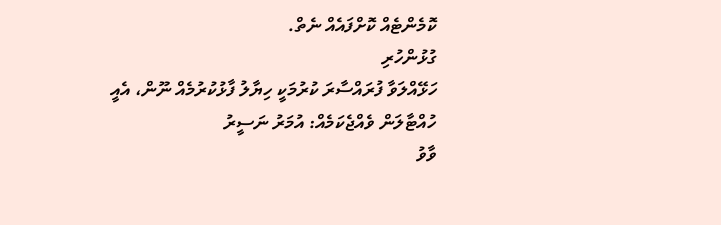ކޮމެންޓެއް ކޮށްފައެއް ނެތް.
ގުޅުންހުރި
ހަޅޭއްލަވާ ފުރައްސާރަ ކުރުމަކީ ހިޔާލު ފާޅުކުރުމެއް ނޫން، އެއީ ހުއްޓާލަން ވެއްޖެކަމެއް: އުމަރު ނަސީރު
ވާވު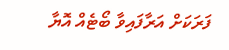ފަރަކަށް އަރާފައިވާ ބޯޓެއް އޮޔާ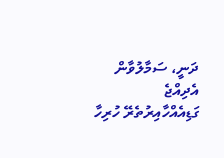ދަނީ، ސަމާލުވާން އެދިއްޖެ
ގަޑިއެއްހާއިރުތެރޭ ހުރިހާ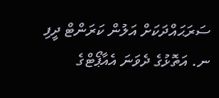ސަރަޙައްދަކަށް އަލުން ކަރަންޓް ދީފި
ނ. އަތޮޅުގެ ދެވަނަ އެއާޕޯޓްގެ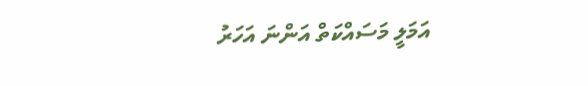އަމަލީ މަސައްކަތް އަންނަ އަހަރު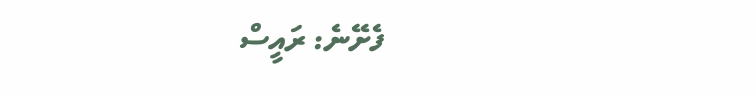ފެށޭނެ: ރައީސް